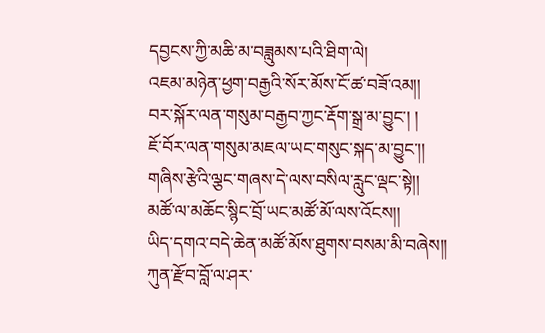དབྱངས་ཀྱི་མཆི་མ་བཟླུམས་པའི་ཐིག་ལེ།
འཇམ་མཉེན་ཕྱག་བརྒྱའི་སོར་མོས་ངོ་ཚ་བཟོ་འམ།།
བར་སྐོར་ལན་གསུམ་བརྒྱབ་ཀྱང་རྡོག་སྒྲ་མ་བྱུང་། །
ཇོ་བོར་ལན་གསུམ་མཇལ་ཡང་གསུང་སྐད་མ་བྱུང་།།
གཞིས་རྩེའི་ལྕང་གཞས་དེ་ལས་བསིལ་རླུང་ལྡང་སྟེ།།
མཚོ་ལ་མཆོང་སྙིང་བྲོ་ཡང་མཚོ་མོ་ལས་འོངས།།
ཡིད་དགའ་བདེ་ཆེན་མཚོ་མོས་ཐུགས་བསམ་མི་བཞེས།།
ཀུན་རྫོབ་བློ་ལ་ཤར་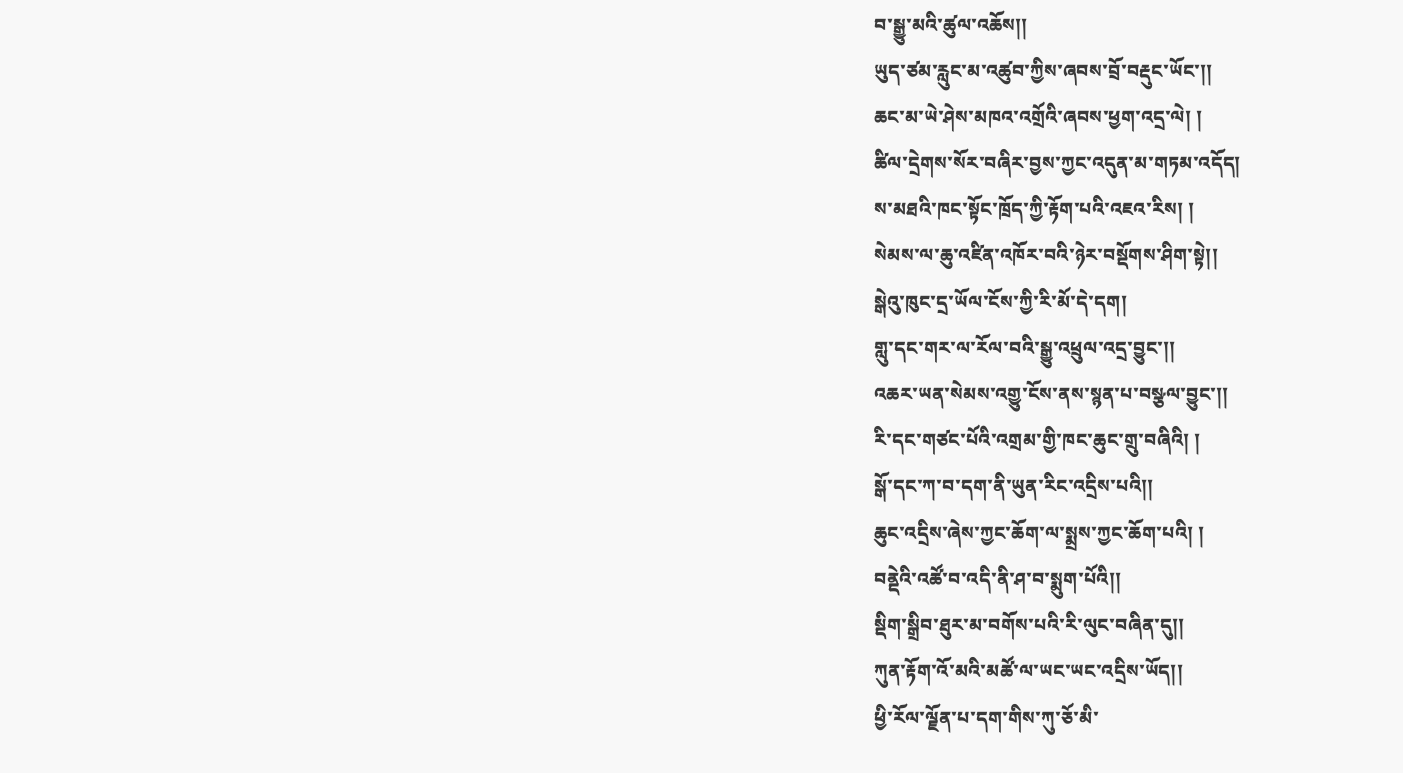བ་སྒྱུ་མའི་ཚུལ་འཆོས།།
ཡུད་ཙམ་རླུང་མ་འཚུབ་ཀྱིས་ཞབས་བྲོ་བརྡུང་ཡོང་།།
ཆང་མ་ཡེ་ཤེས་མཁའ་འགྲོའི་ཞབས་ཕྱག་འདྲ་ལེ། །
ཚིལ་དྲེགས་སོར་བཞིར་བྱས་ཀྱང་འདུན་མ་གཏམ་འདོད།
ས་མཐའི་ཁང་སྟོང་ཁྲོད་ཀྱི་རྟོག་པའི་འཇའ་རིས། །
སེམས་ལ་ཆུ་འཛིན་འཁོར་བའི་ཉེར་བསྡོགས་ཤིག་སྟེ།།
སྒེའུ་ཁུང་དྲ་ཡོལ་ངོས་ཀྱི་རི་མོ་དེ་དག།
གླུ་དང་གར་ལ་རོལ་བའི་སྒྱུ་འཕྲུལ་འདྲ་བྱུང་།།
འཆར་ཡན་སེམས་འགྱུ་ངོས་ནས་སྙན་པ་བསྩལ་བྱུང་།།
རི་དང་གཙང་པོའི་འགྲམ་གྱི་ཁང་ཆུང་གྲུ་བཞིའི། །
སྒོ་དང་ཀ་བ་དག་ནི་ཡུན་རིང་འདྲིས་པའི།།
ཆུང་འདྲིས་ཞེས་ཀྱང་ཆོག་ལ་སྨྲས་ཀྱང་ཆོག་པའི། །
བནྡེའི་འཚོ་བ་འདི་ནི་ཤ་བ་སྨུག་པོའི།།
སྡིག་སྒྲིབ་ཐུར་མ་བགོས་པའི་རི་ལུང་བཞིན་དུ།།
ཀུན་རྟོག་འོ་མའི་མཚོ་ལ་ཡང་ཡང་འདྲིས་ཡོད།།
ཕྱི་རོལ་ལྗོན་པ་དག་གིས་ཀུ་ཅོ་མི་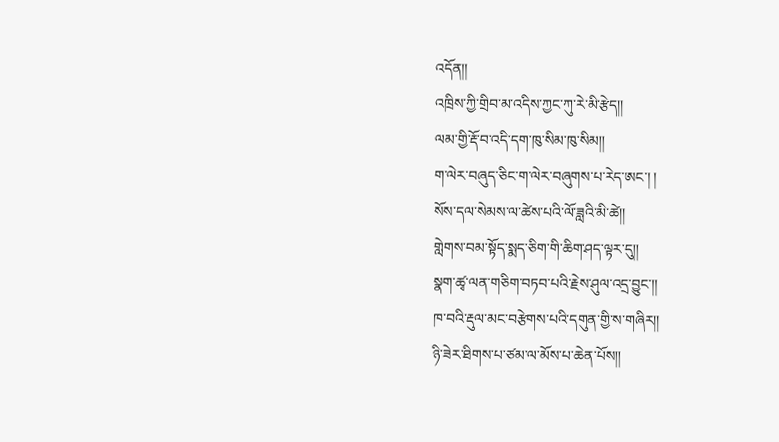འདོན།།
འཁྲིས་ཀྱི་གྲིབ་མ་འདིས་ཀྱང་ཀུ་རེ་མི་རྩེད།།
ལམ་གྱི་རྡོ་བ་འདི་དག་ཁུ་སིམ་ཁུ་སིམ།།
ག་ལེར་བཞུད་ཅིང་ག་ལེར་བཞུགས་པ་རེད་ཨང་། །
སོས་དལ་སེམས་ལ་ཚེས་པའི་ལོ་ཟླའི་མི་ཚེ།།
གླེགས་བམ་སྟོད་སྨད་ཅིག་གི་ཆིག་ཤད་ལྟར་དུ།།
སྣག་ཚྭ་ལན་གཅིག་བཏབ་པའི་རྗེས་ཤུལ་འདྲ་བྱུང་།།
ཁ་བའི་རྡུལ་མང་བརྩེགས་པའི་དགུན་གྱི་ས་གཞིར།།
ཉི་ཟེར་ཐིགས་པ་ཙམ་ལ་མོས་པ་ཆེན་པོས།།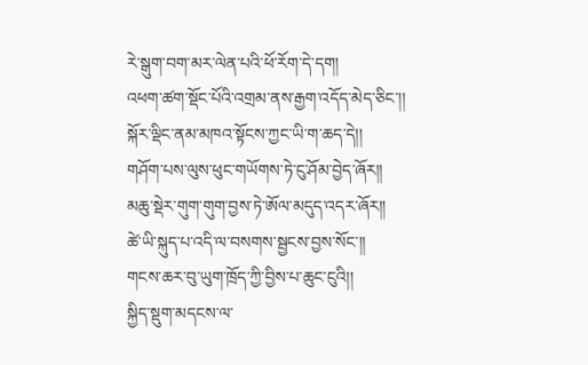རེ་སྒུག་བག་མར་ལེན་པའི་ཕོ་རོག་དེ་དག།
འཕག་ཚག་སྡོང་པོའི་འགྲམ་ནས་རྒྱག་འདོད་མེད་ཅིང་།།
སྐོར་ལྡིང་ནམ་མཁའ་སྟོངས་ཀྱང་ཡི་ག་ཆད་དེ།།
གཤོག་པས་ལུས་ཕུང་གཡོགས་ཏེ་ངུ་ཤོམ་བྱེད་ཞོར།།
མཆུ་སྡེར་གུག་གུག་བྱས་ཏེ་ཨོལ་མདུད་འདར་ཞོར།།
ཚེ་ཡི་སྐུད་པ་འདི་ལ་བསགས་སྦྱངས་བྱས་སོང་།།
གངས་ཆར་བུ་ཡུག་ཁྲོད་ཀྱི་བྱིས་པ་ཆུང་ངུའི།།
སྐྱིད་སྡུག་མདངས་ལ་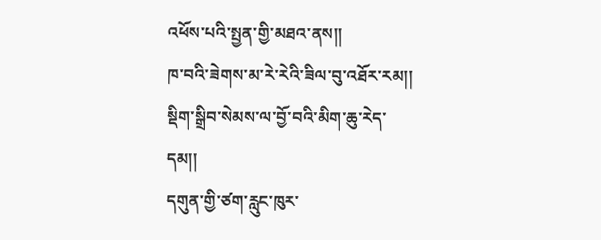འཕོས་པའི་སྤྱན་གྱི་མཐའ་ནས།།
ཁ་བའི་ཟེགས་མ་རེ་རེའི་ཟིལ་བུ་འཐོར་རམ།།
སྡིག་སྒྲིབ་སེམས་ལ་བྱོ་བའི་མིག་ཆུ་རེད་དམ།།
དགུན་གྱི་ཙག་རླུང་ཁུར་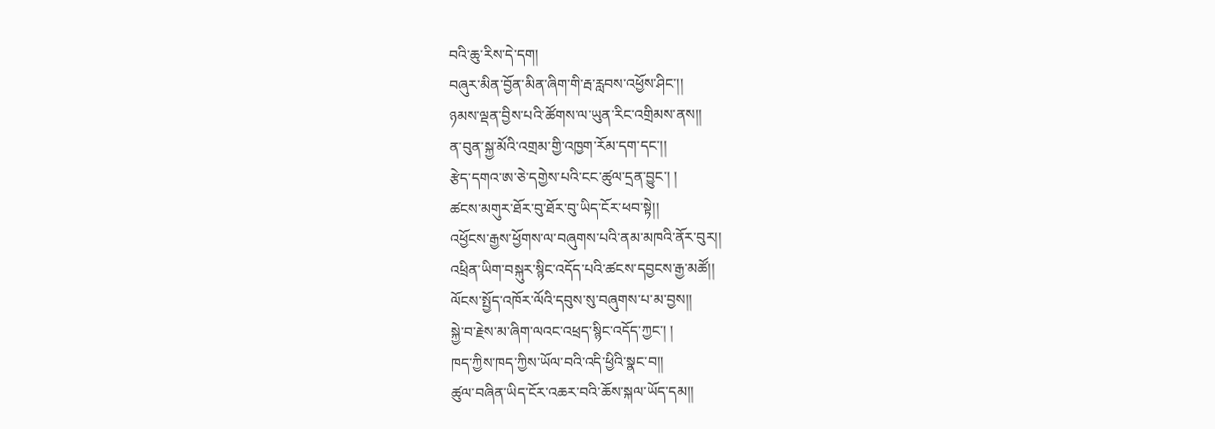བའི་ཆུ་རིས་དེ་དག།
བཞུར་མིན་བྱོན་མིན་ཞིག་གི་རྦ་རླབས་འཕྱོས་ཤིང་།།
ཉམས་ལྡན་བྱིས་པའི་ཚོགས་ལ་ཡུན་རིང་འགྲིམས་ནས།།
ན་བུན་སྐྱ་མོའི་འགྲམ་གྱི་འཁྱག་རོམ་དག་དང་།།
རྩེད་དགའ་ཨ་ཅེ་དགྱེས་པའི་ངང་ཚུལ་དྲན་བྱུང་། །
ཚངས་མགུར་ཐོར་བུ་ཐོར་བུ་ཡིད་ངོར་ཕབ་སྟེ།།
འཕྱོངས་རྒྱས་ཕྱོགས་ལ་བཞུགས་པའི་ནམ་མཁའི་ནོར་བུར།།
འཕྲིན་ཡིག་བསྐུར་སྙིང་འདོད་པའི་ཚངས་དབྱངས་རྒྱ་མཚོ།།
ལོངས་སྤྱོད་འཁོར་ལོའི་དབུས་སུ་བཞུགས་པ་མ་བྱས།།
སྐྱེ་བ་རྗེས་མ་ཞིག་ལའང་འཕྲད་སྙིང་འདོད་ཀྱང་། །
ཁད་ཀྱིས་ཁད་ཀྱིས་ཡོལ་བའི་འདི་ཕྱིའི་སྣང་བ།།
ཚུལ་བཞིན་ཡིད་ངོར་འཆར་བའི་ཆོས་སྐལ་ཡོད་དམ།།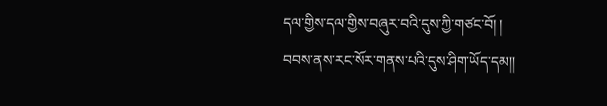དལ་གྱིས་དལ་གྱིས་བཞུར་བའི་དུས་ཀྱི་གཙང་བོ། །
བབས་ནས་རང་སོར་གནས་པའི་དུས་ཤིག་ཡོད་དམ།།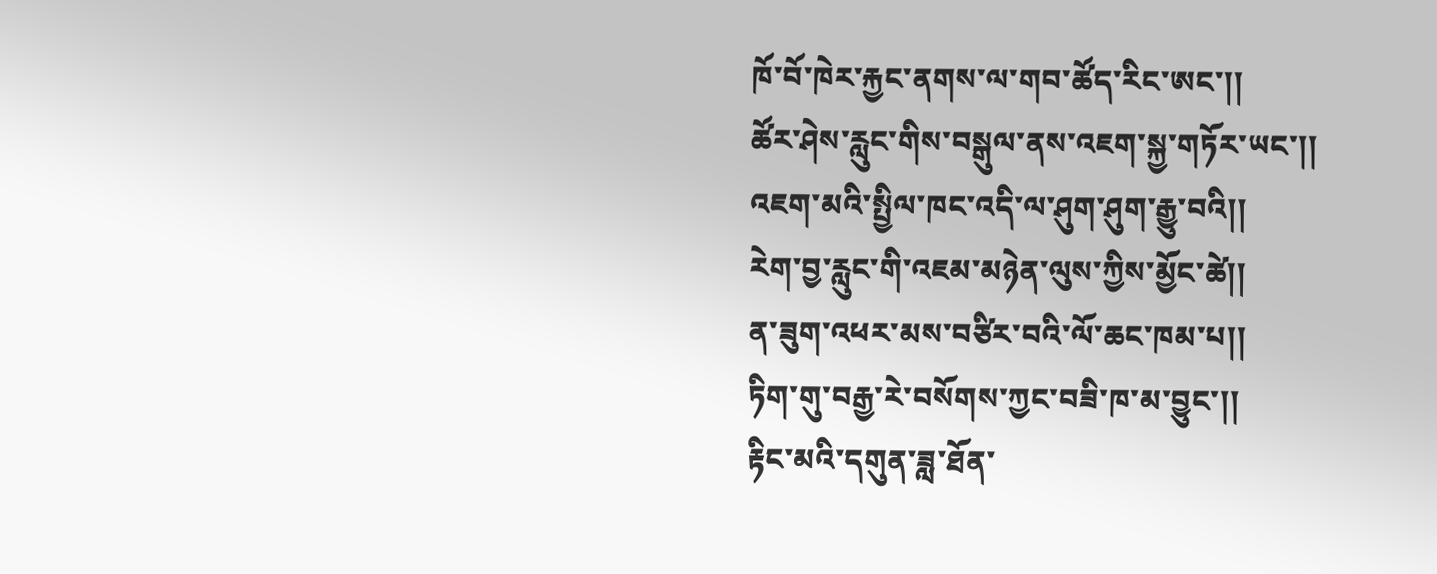ཁོ་བོ་ཁེར་རྐྱང་ནགས་ལ་གབ་ཚོད་རིང་ཨང་།།
ཚོར་ཤེས་རླུང་གིས་བསྒུལ་ནས་འཇག་སྐྱ་གཏོར་ཡང་།།
འཇག་མའི་སྤྱིལ་ཁང་འདི་ལ་ཤུག་ཤུག་རྒྱུ་བའི།།
རེག་བྱ་རླུང་གི་འཇམ་མཉེན་ལུས་ཀྱིས་མྱོང་ཚེ།།
ན་ཟུག་འཕར་མས་བཙིར་བའི་ལོ་ཆང་ཁམ་པ།།
ཏིག་གུ་བརྒྱ་རེ་བསོགས་ཀྱང་བཟི་ཁ་མ་བྱུང་།།
རྟིང་མའི་དགུན་ཟླ་ཐོན་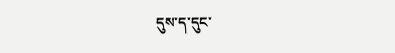དུས་ད་དུང་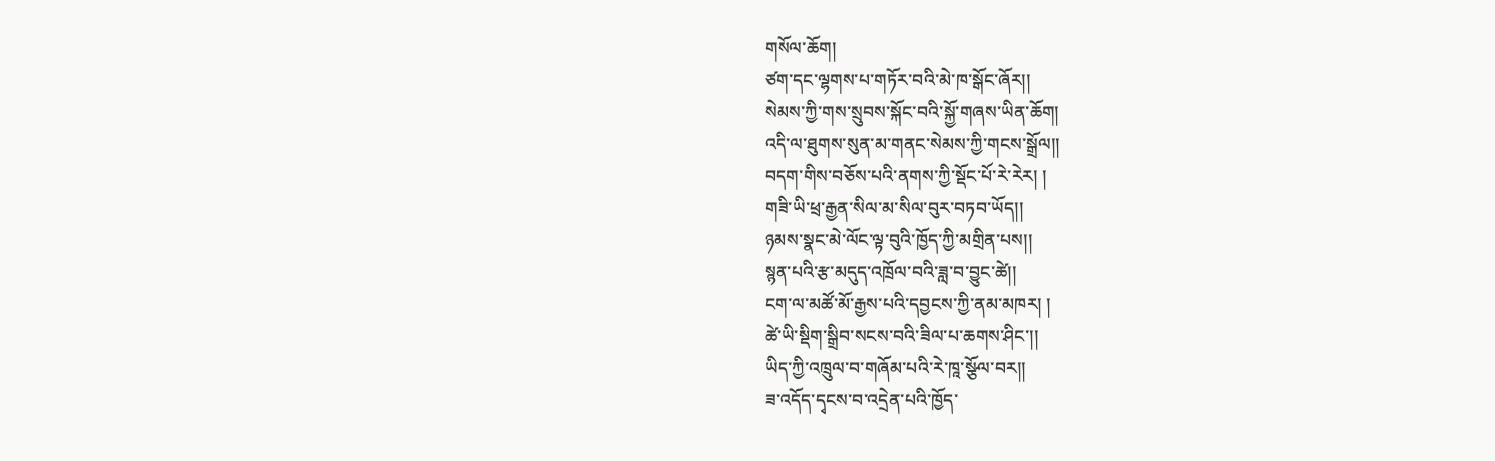གསོལ་ཆོག།
ཙག་དང་ལྷགས་པ་གཏོར་བའི་མེ་ཁ་སྒོང་ཞོར།།
སེམས་ཀྱི་གས་སྲུབས་སྐོང་བའི་སྐྱོ་གཞས་ཡིན་ཆོག།
འདི་ལ་ཐུགས་སུན་མ་གནང་སེམས་ཀྱི་གངས་སྒྲོལ།།
བདག་གིས་བཅོས་པའི་ནགས་ཀྱི་སྡོང་པོ་རེ་རེར། །
གཟི་ཡི་ཕྲ་རྒྱན་སིལ་མ་སིལ་བུར་བཏབ་ཡོད།།
ཉམས་སྣང་མེ་ལོང་ལྟ་བུའི་ཁྱོད་ཀྱི་མགྲིན་པས།།
སྙན་པའི་རྩ་མདུད་འཁྲོལ་བའི་ཟླ་བ་བྱུང་ཚེ།།
ངག་ལ་མཚོ་མོ་རྒྱས་པའི་དབྱངས་ཀྱི་ནམ་མཁར། །
ཚེ་ཡི་སྡིག་སྒྲིབ་སངས་བའི་ཟིལ་པ་ཆགས་ཤིང་།།
ཡིད་ཀྱི་འཁྲུལ་བ་གཞོམ་པའི་རེ་ཁཱ་སྩོལ་བར།།
ཟ་འདོད་དྭངས་བ་འདྲེན་པའི་ཁྱོད་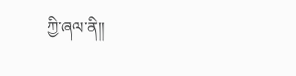ཀྱི་ཞལ་ནི།།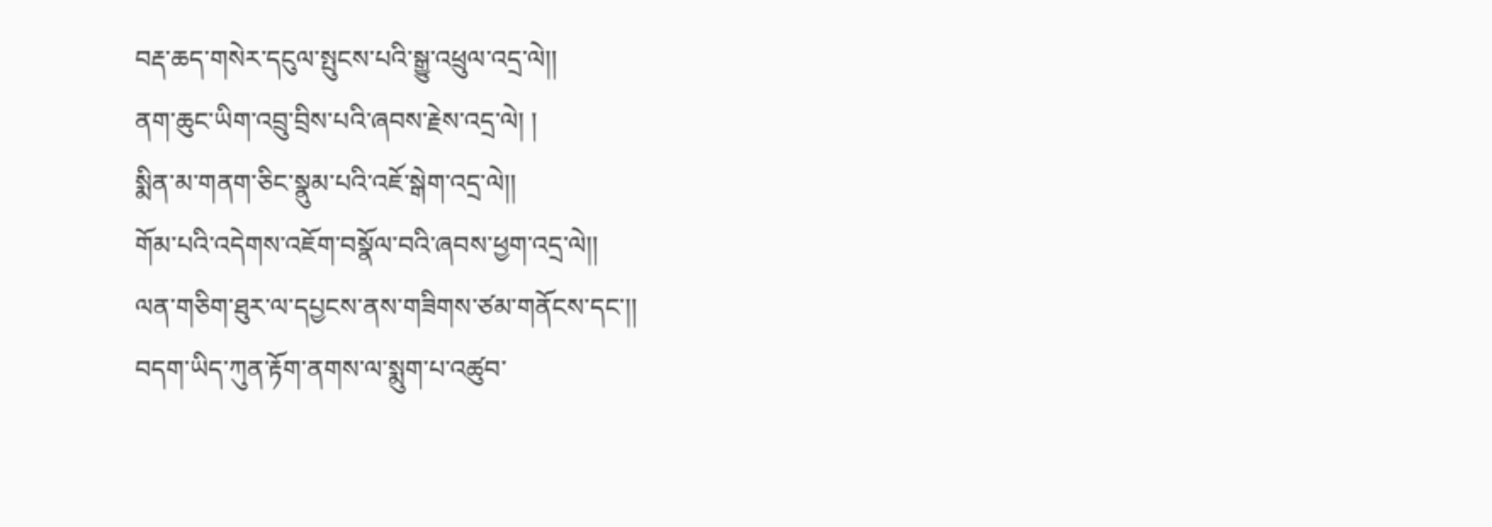བརྡ་ཆད་གསེར་དངུལ་སྤུངས་པའི་སྒྱུ་འཕྲུལ་འདྲ་ལེ།།
ནག་ཆུང་ཡིག་འབྲུ་བྲིས་པའི་ཞབས་རྗེས་འདྲ་ལེ། །
སྨིན་མ་གནག་ཅིང་སྣུམ་པའི་འཇོ་སྒེག་འདྲ་ལེ།།
གོམ་པའི་འདེགས་འཇོག་བསྣོལ་བའི་ཞབས་ཕྱག་འདྲ་ལེ།།
ལན་གཅིག་ཐུར་ལ་དཔྱངས་ནས་གཟིགས་ཙམ་གནོངས་དང་།།
བདག་ཡིད་ཀུན་རྟོག་ནགས་ལ་སྨུག་པ་འཚུབ་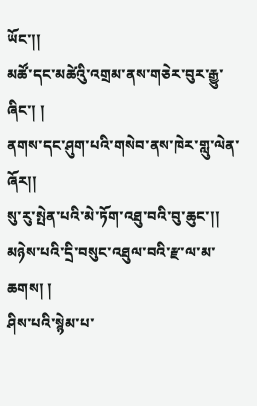ཡོང་།།
མཚོ་དང་མཚེའིུ་འགྲམ་ནས་གཅེར་བུར་རྒྱུ་ཞིང་། །
ནགས་དང་ཤུག་པའི་གསེབ་ནས་ཁེར་གླུ་ལེན་ཞོར།།
སུ་རུ་སྤེན་པའི་མེ་ཏོག་འཐུ་བའི་བུ་ཆུང་།།
མཉེས་པའི་དྲི་བསུང་འཐུལ་བའི་རྫ་ལ་མ་ཆགས། །
ཤིས་པའི་སྙེམ་པ་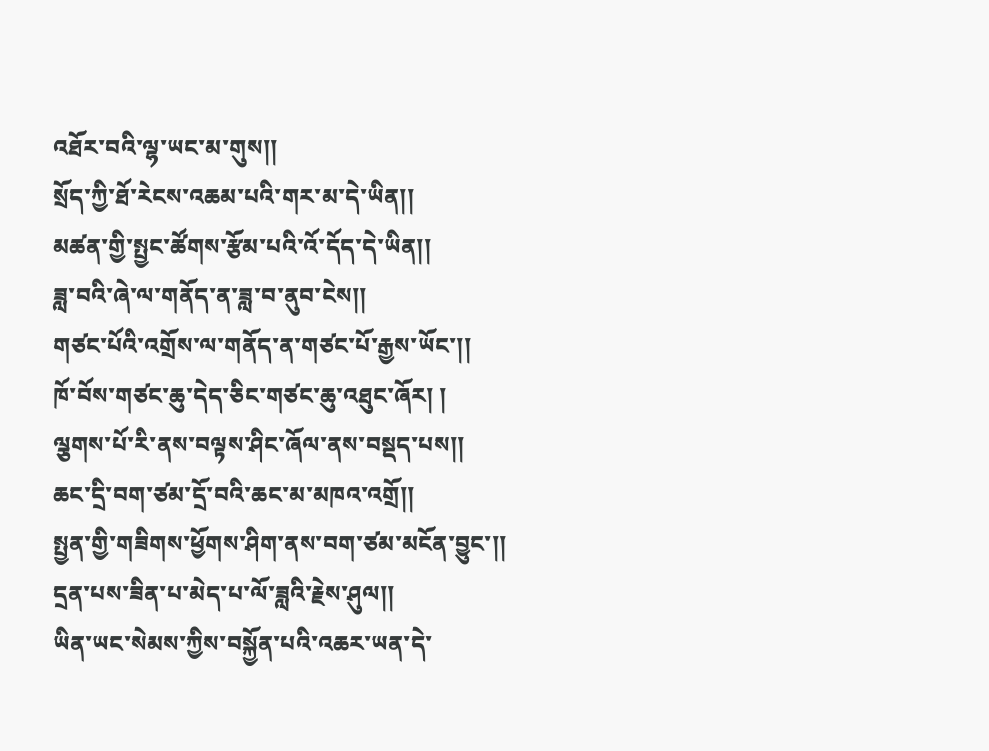འཐོར་བའི་ལྷ་ཡང་མ་གུས།།
སྲོད་ཀྱི་ཐོ་རེངས་འཆམ་པའི་གར་མ་དེ་ཡིན།།
མཚན་གྱི་སྤྱང་ཚོགས་རྩོམ་པའི་འོ་དོད་དེ་ཡིན།།
ཟླ་བའི་ཞེ་ལ་གནོད་ན་ཟླ་བ་ནུབ་ངེས།།
གཙང་པོའི་འགྲོས་ལ་གནོད་ན་གཙང་པོ་རྒྱས་ཡོང་།།
ཁོ་བོས་གཙང་ཆུ་དེད་ཅིང་གཙང་ཆུ་འཐུང་ཞོར། །
ལྕགས་པོ་རི་ནས་བལྟས་ཤིང་ཞོལ་ནས་བསྡད་པས།།
ཆང་དྲི་བག་ཙམ་དྲོ་བའི་ཆང་མ་མཁའ་འགྲོ།།
སྤྱན་གྱི་གཟིགས་ཕྱོགས་ཤིག་ནས་བག་ཙམ་མངོན་བྱུང་།།
དྲན་པས་ཟིན་པ་མེད་པ་ལོ་ཟླའི་རྗེས་ཤུལ།།
ཡིན་ཡང་སེམས་ཀྱིས་བསྐྱོན་པའི་འཆར་ཡན་དེ་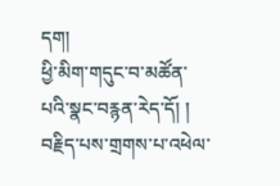དག།
ཕྱི་མིག་གདུང་བ་མཚོན་པའི་སྣང་བརྙན་རེད་དོ། །
བརྗིད་པས་གྲགས་པ་འཕེལ་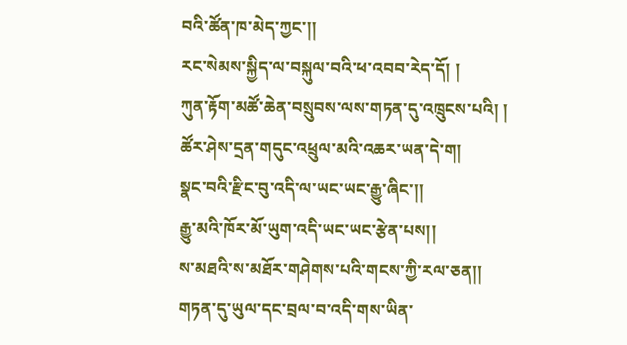བའི་ཚོན་ཁ་མེད་ཀྱང་།།
རང་སེམས་སྐྱིད་ལ་བསྐུལ་བའི་ཕ་འབབ་རེད་དོ། །
ཀུན་རྟོག་མཚོ་ཆེན་བསྲུབས་ལས་གཏན་དུ་འཁྲུངས་པའི། །
ཚོར་ཤེས་དྲན་གདུང་འཕྲུལ་མའི་འཆར་ཡན་དེ་ག།
སྣང་བའི་རྫིང་བུ་འདི་ལ་ཡང་ཡང་རྒྱུ་ཞིང་།།
རྒྱུ་མའི་ཁོར་མོ་ཡུག་འདི་ཡང་ཡང་རྩེན་པས།།
ས་མཐའི་ས་མཐོར་གཤེགས་པའི་གངས་ཀྱི་རལ་ཅན།།
གཏན་དུ་ཡུལ་དང་བྲལ་བ་འདི་གས་ཡིན་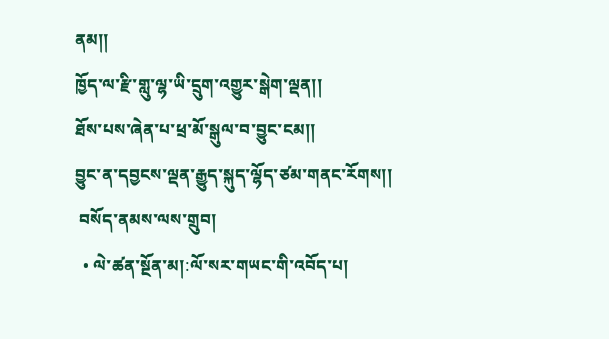ནམ།།
ཁྱོད་ལ་རྫི་གླུ་ལྷ་ཡི་དྲུག་འགྱུར་སྒེག་ལྡན།།
ཐོས་པས་ཞེན་པ་ཕྲ་མོ་སྒུལ་བ་བྱུང་ངམ།།
བྱུང་ན་དབྱངས་ལྡན་རྒྱུད་སྐུད་ལྷོད་ཙམ་གནང་རོགས།།
 བསོད་ནམས་ལས་གྲུབ།
  • ལེ་ཚན་སྔོན་མ།:ལོ་སར་གཡང་གི་འབོད་པ།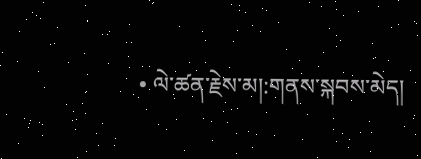• ལེ་ཚན་རྗེས་མ།:གནས་སྐབས་མེད།